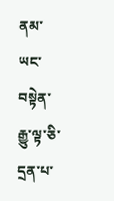ནམ་ཡང་བསྟེན་རྒྱུ་ལྟ་ཅི་དྲན་པ་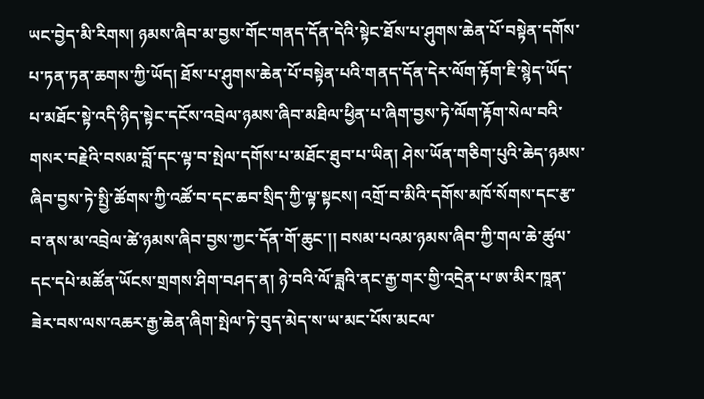ཡང་བྱེད་མི་རིགས། ཉམས་ཞིབ་མ་བྱས་གོང་གནད་དོན་དེའི་སྟེང་ཐོས་པ་ཤུགས་ཆེན་པོ་བསྟེན་དགོས་པ་ཏན་ཏན་ཆགས་ཀྱི་ཡོད། ཐོས་པ་ཤུགས་ཆེན་པོ་བསྟེན་པའི་གནད་དོན་དེར་ལོག་རྟོག་ཇི་སྙེད་ཡོད་པ་མཐོང་སྟེ་འདི་ཉིད་སྟེང་དངོས་འབྲེལ་ཉམས་ཞིབ་མཐིལ་ཕྱིན་པ་ཞིག་བྱས་ཏེ་ལོག་རྟོག་སེལ་བའི་གསར་བརྗེའི་བསམ་བློ་དང་ལྟ་བ་སྤེལ་དགོས་པ་མཐོང་ཐུབ་པ་ཡིན། ཤེས་ཡོན་གཅིག་པུའི་ཆེད་ཉམས་ཞིབ་བྱས་ཏེ་སྤྱི་ཚོགས་ཀྱི་འཚོ་བ་དང་ཆབ་སྲིད་ཀྱི་ལྟ་སྟངས། འགྲོ་བ་མིའི་དགོས་མཁོ་སོགས་དང་རྩ་བ་ནས་མ་འབྲེལ་ཚེ་ཉམས་ཞིབ་བྱས་ཀྱང་དོན་གོ་ཆུང་།། བསམ་པའམ་ཉམས་ཞིབ་ཀྱི་གལ་ཆེ་ཚུལ་དང་དཔེ་མཚོན་ཡོངས་གྲགས་ཤིག་བཤད་ན། ཉེ་བའི་ལོ་ཟླའི་ནང་རྒྱ་གར་གྱི་འདྲེན་པ་ཨ་མིར་ཁཱན་ཟེར་བས་ལས་འཆར་རྒྱ་ཆེན་ཞིག་སྤེལ་ཏེ་བུད་མེད་ས་ཡ་མང་པོས་མངལ་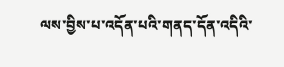ལས་བྱིས་པ་འདོན་པའི་གནད་དོན་འདིའི་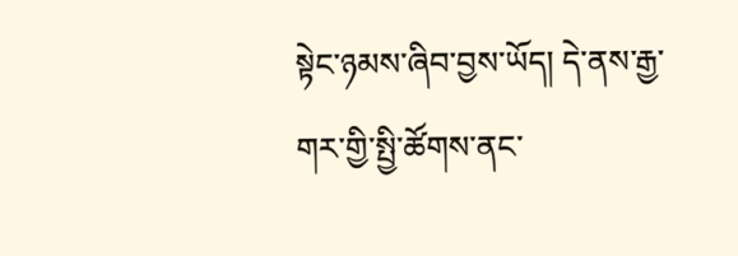སྟེང་ཉམས་ཞིབ་བྱས་ཡོད། དེ་ནས་རྒྱ་གར་གྱི་སྤྱི་ཚོགས་ནང་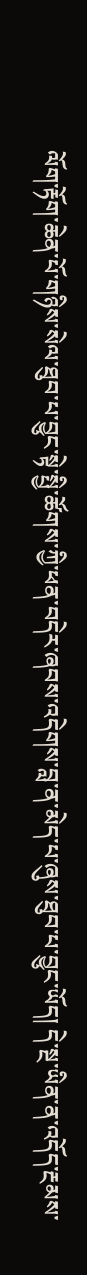ལོག་རྟོག་ཆེན་པོ་གཉིས་སེལ་ཐུབ་པ་བྱུང་སྟེ་སྤྱི་ཚོགས་ཀྱི་ཕན་བདེར་ཞབས་འདེགས་བླ་ན་མེད་པ་ཞུས་ཐུབ་པ་བྱུང་ཡོད། དེ་སྔ་ཡིན་ན་འདོད་རྔམས་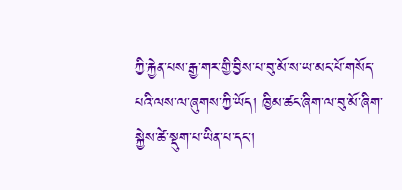ཀྱི་རྐྱེན་པས་རྒྱ་གར་གྱི་བྱིས་པ་བུ་མོ་ས་ཡ་མང་པོ་གསོད་པའི་ལས་ལ་ཞུགས་ཀྱི་ཡོད། ཁྱིམ་ཚང་ཞིག་ལ་བུ་མོ་ཞིག་སྐྱེས་ཚེ་སྡུག་པ་ཡིན་པ་དང་།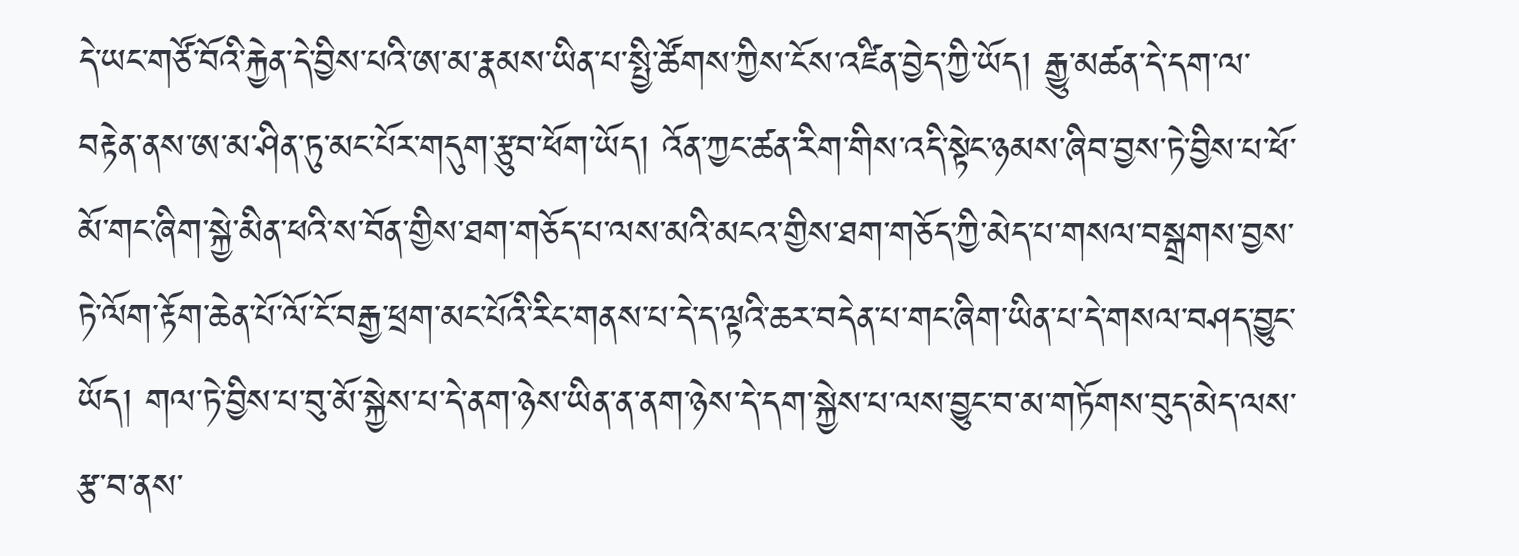དེ་ཡང་གཙོ་བོའི་རྐྱེན་དེ་བྱིས་པའི་ཨ་མ་རྣམས་ཡིན་པ་སྤྱི་ཚོགས་ཀྱིས་ངོས་འཛིན་བྱེད་ཀྱི་ཡོད། རྒྱུ་མཚན་དེ་དག་ལ་བརྟེན་ནས་ཨ་མ་ཤིན་ཏུ་མང་པོར་གདུག་རྩུབ་ཕོག་ཡོད། འོན་ཀྱང་ཚན་རིག་གིས་འདི་སྟེང་ཉམས་ཞིབ་བྱས་ཏེ་བྱིས་པ་ཕོ་མོ་གང་ཞིག་སྐྱེ་མིན་ཕའི་ས་བོན་གྱིས་ཐག་གཅོད་པ་ལས་མའི་མངའ་གྱིས་ཐག་གཅོད་ཀྱི་མེད་པ་གསལ་བསྒྲགས་བྱས་ཏེ་ལོག་རྟོག་ཆེན་པོ་ལོ་ངོ་བརྒྱ་ཕྲག་མང་པོའི་རིང་གནས་པ་དེ་ད་ལྟའི་ཆར་བདེན་པ་གང་ཞིག་ཡིན་པ་དེ་གསལ་བཤད་བྱུང་ཡོད། གལ་ཏེ་བྱིས་པ་བུ་མོ་སྐྱེས་པ་དེ་ནག་ཉེས་ཡིན་ན་ནག་ཉེས་དེ་དག་སྐྱེས་པ་ལས་བྱུང་བ་མ་གཏོགས་བུད་མེད་ལས་རྩ་བ་ནས་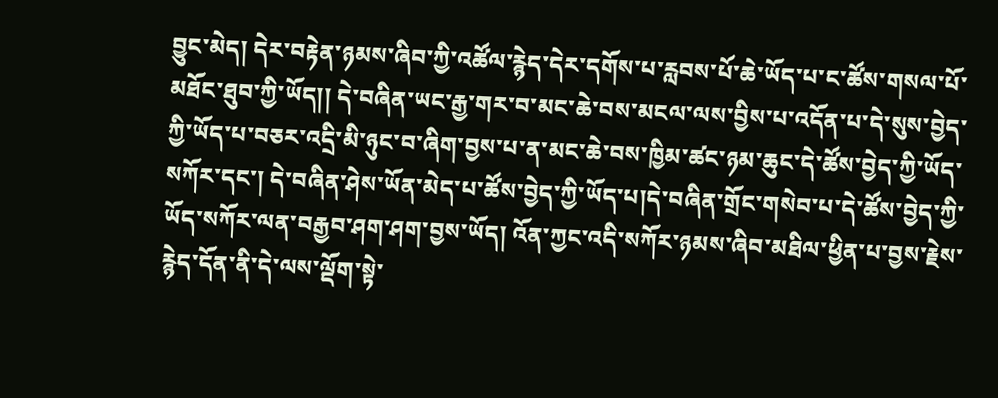བྱུང་མེད། དེར་བརྟེན་ཉམས་ཞིབ་ཀྱི་འཚོལ་རྙེད་དེར་དགོས་པ་རླབས་པོ་ཆེ་ཡོད་པ་ང་ཚོས་གསལ་པོ་མཐོང་ཐུབ་ཀྱི་ཡོད།། དེ་བཞིན་ཡང་རྒྱ་གར་བ་མང་ཆེ་བས་མངལ་ལས་བྱིས་པ་འདོན་པ་དེ་སུས་བྱེད་ཀྱི་ཡོད་པ་བཅར་འདྲི་མི་ཉུང་བ་ཞིག་བྱས་པ་ན་མང་ཆེ་བས་ཁྱིམ་ཚང་ཉམ་ཆུང་དེ་ཚོས་བྱེད་ཀྱི་ཡོད་སཀོར་དང་། དེ་བཞིན་ཤེས་ཡོན་མེད་པ་ཚོས་བྱེད་ཀྱི་ཡོད་པ།དེ་བཞིན་གྲོང་གསེབ་པ་དེ་ཚོས་བྱེད་ཀྱི་ཡོད་སཀོར་ལན་བརྒྱབ་ཤག་ཤག་བྱས་ཡོད། འོན་ཀྱང་འདི་སཀོར་ཉམས་ཞིབ་མཐིལ་ཕྱིན་པ་བྱས་རྗེས་རྙེད་དོན་ནི་དེ་ལས་ལྡོག་སྟེ་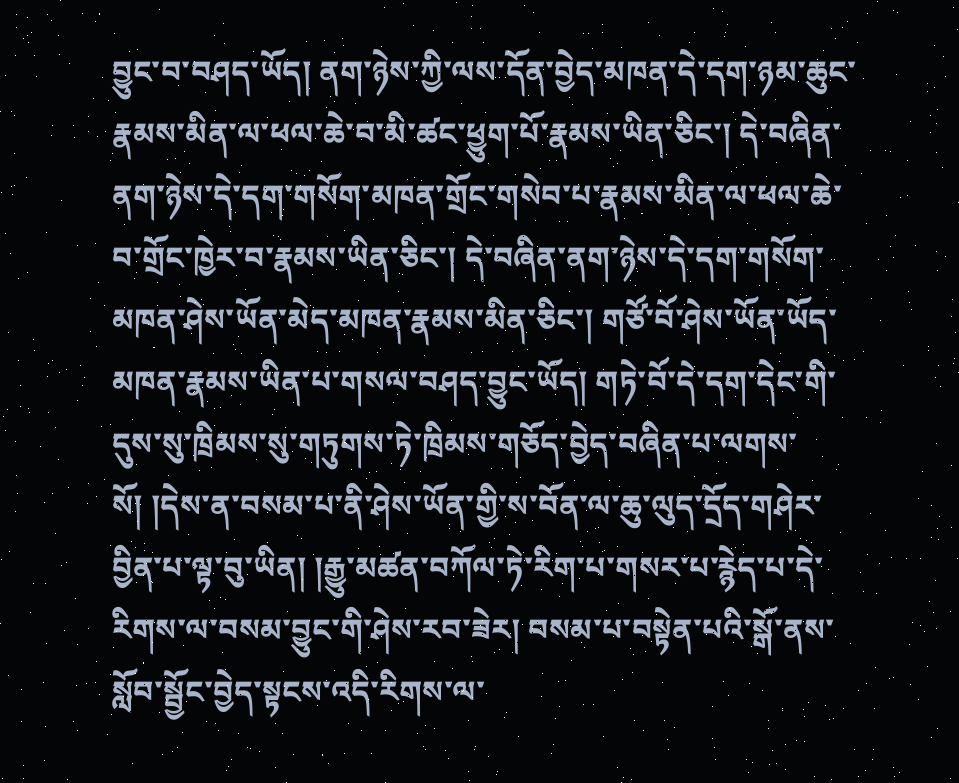བྱུང་བ་བཤད་ཡོད། ནག་ཉེས་ཀྱི་ལས་དོན་བྱེད་མཁན་དེ་དག་ཉམ་ཆུང་རྣམས་མིན་ལ་ཕལ་ཆེ་བ་མི་ཚང་ཕྱུག་པོ་རྣམས་ཡིན་ཅིང་། དེ་བཞིན་ནག་ཉེས་དེ་དག་གསོག་མཁན་གྲོང་གསེབ་པ་རྣམས་མིན་ལ་ཕལ་ཆེ་བ་གྲོང་ཁྱེར་བ་རྣམས་ཡིན་ཅིང་། དེ་བཞིན་ནག་ཉེས་དེ་དག་གསོག་མཁན་ཤེས་ཡོན་མེད་མཁན་རྣམས་མིན་ཅིང་། གཙོ་བོ་ཤེས་ཡོན་ཡོད་མཁན་རྣམས་ཡིན་པ་གསལ་བཤད་བྱུང་ཡོད། གཏེ་བོ་དེ་དག་དེང་གི་དུས་སུ་ཁྲིམས་སུ་གཏུགས་ཏེ་ཁྲིམས་གཅོད་བྱེད་བཞིན་པ་ལགས་སོ། །དེས་ན་བསམ་པ་ནི་ཤེས་ཡོན་གྱི་ས་བོན་ལ་ཆུ་ལུད་དྲོད་གཤེར་བྱིན་པ་ལྟ་བུ་ཡིན། །རྒྱུ་མཚན་བཀོལ་ཏེ་རིག་པ་གསར་པ་རྙེད་པ་དེ་རིགས་ལ་བསམ་བྱུང་གི་ཤེས་རབ་ཟེར། བསམ་པ་བསྟེན་པའི་སྒོ་ནས་སློབ་སྦྱོང་བྱེད་སྟངས་འདི་རིགས་ལ་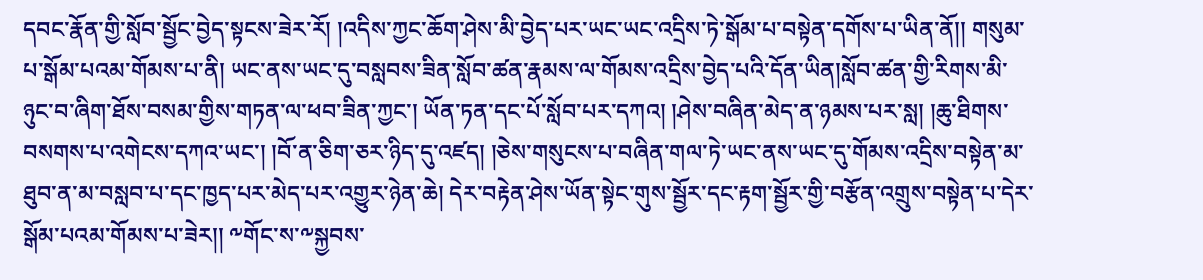དབང་རྣོན་གྱི་སློབ་སྦྱོང་བྱེད་སྟངས་ཟེར་རོ། །འདིས་ཀྱང་ཆོག་ཤེས་མི་བྱེད་པར་ཡང་ཡང་འདྲིས་ཏེ་སྒོམ་པ་བསྟེན་དགོས་པ་ཡིན་ནོ།། གསུམ་པ་སྒོམ་པའམ་གོམས་པ་ནི། ཡང་ནས་ཡང་དུ་བསླབས་ཟིན་སློབ་ཚན་རྣམས་ལ་གོམས་འདྲིས་བྱེད་པའི་དོན་ཡིན།སློབ་ཚན་གྱི་རིགས་མི་ཉུང་བ་ཞིག་ཐོས་བསམ་གྱིས་གཏན་ལ་ཕབ་ཟིན་ཀྱང་། ཡོན་ཏན་དང་པོ་སློབ་པར་དཀའ། །ཤེས་བཞིན་མེད་ན་ཉམས་པར་སླ། །ཆུ་ཐིགས་བསགས་པ་འགེངས་དཀའ་ཡང་། །བོ་ན་ཅིག་ཅར་ཉིད་དུ་འཛད། །ཅེས་གསུངས་པ་བཞིན་གལ་ཏེ་ཡང་ནས་ཡང་དུ་གོམས་འདྲིས་བསྟེན་མ་ཐུབ་ན་མ་བསླབ་པ་དང་ཁྱད་པར་མེད་པར་འགྱུར་ཉེན་ཆེ། དེར་བརྟེན་ཤེས་ཡོན་སྟེང་གུས་སྦྱོར་དང་རྟག་སྦྱོར་གྱི་བརྩོན་འགྲུས་བསྟེན་པ་དེར་སྒོམ་པའམ་གོམས་པ་ཟེར།། ༸གོང་ས་༸སྐྱབས་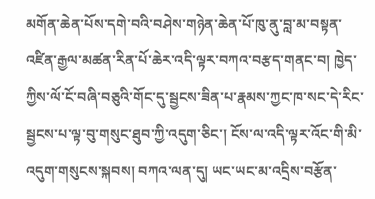མགོན་ཆེན་པོས་དགེ་བའི་བཤེས་གཉེན་ཆེན་པོ་ཁུ་ནུ་བླ་མ་བསྟན་འཛིན་རྒྱལ་མཚན་རིན་པོ་ཆེར་འདི་ལྟར་བཀའ་བརྩད་གནང་བ། ཁྱེད་ཀྱིས་ལོ་ངོ་བཞི་བཅུའི་གོང་དུ་སྦྱངས་ཟིན་པ་རྣམས་ཀྱང་ཁ་སང་དེ་རིང་སྦྱངས་པ་ལྟ་བུ་གསུང་ཐུབ་ཀྱི་འདུག་ཅིང་། ངོས་ལ་འདི་ལྟར་འོང་གི་མི་འདུག་གསུངས་སྐབས། བཀའ་ལན་དུ། ཡང་ཡང་མ་འདྲིས་བརྩོན་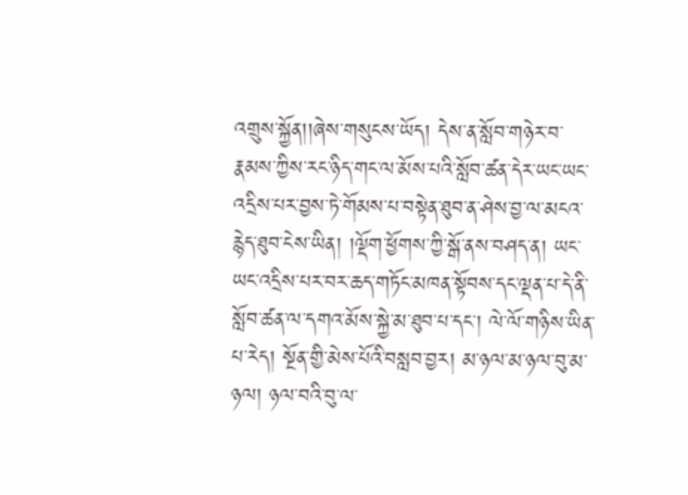འགྲུས་སྐྱོན།།ཞེས་གསུངས་ཡོད། དེས་ན་སློབ་གཉེར་བ་རྣམས་ཀྱིས་རང་ཉིད་གང་ལ་མོས་པའི་སློབ་ཚན་དེར་ཡང་ཡང་འདྲིས་པར་བྱས་ཏེ་གོམས་པ་བསྟེན་ཐུབ་ན་ཤེས་བྱ་ལ་མངའ་རྙེད་ཐུབ་ངེས་ཡིན། །ལྡོག་ཕྱོགས་ཀྱི་སྒོ་ནས་བཤད་ན། ཡང་ཡང་འདྲིས་པར་བར་ཆད་གཏོང་མཁན་སྟོབས་དང་ལྡན་པ་དེ་ནི་སློབ་ཚན་ལ་དགའ་མོས་སྐྱེ་མ་ཐུབ་པ་དང་། ལེ་ལོ་གཉིས་ཡིན་པ་རེད། སྔོན་གྱི་མེས་པོའི་བསླབ་བྱར། མ་ཉལ་མ་ཉལ་བུ་མ་ཉལ། ཉལ་བའི་བུ་ལ་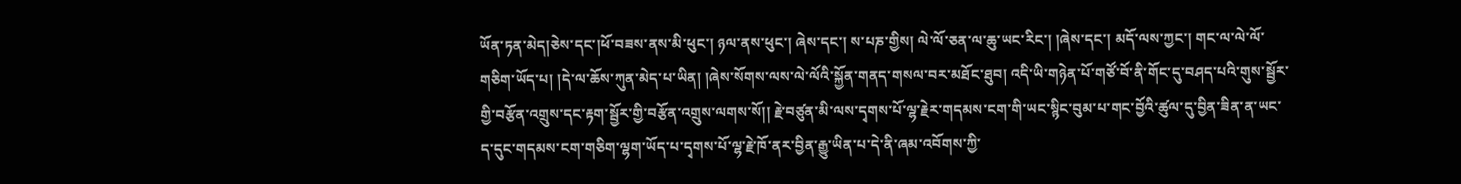ཡོན་ཏན་མེད།ཅེས་དང་།ཕོ་བཟས་ནས་མི་ཕུང་། ཉལ་ནས་ཕུང་། ཞེས་དང་། ས་པཎ་གྱིས། ལེ་ལོ་ཅན་ལ་ཆུ་ཡང་རིང་། །ཞེས་དང་། མདོ་ལས་ཀྱང་། གང་ལ་ལེ་ལོ་གཅིག་ཡོད་པ། །དེ་ལ་ཆོས་ཀུན་མེད་པ་ཡིན། །ཞེས་སོགས་ལས་ལེ་ལོའི་སྐྱོན་གནད་གསལ་བར་མཐོང་ཐུབ། འདི་ཡི་གཉེན་པོ་གཙོ་བོ་ནི་གོང་དུ་བཤད་པའི་གུས་སྦྱོར་གྱི་བརྩོན་འགྲུས་དང་རྟག་སྦྱོར་གྱི་བརྩོན་འགྲུས་ལགས་སོ།། རྗེ་བཙུན་མི་ལས་དྭགས་པོ་ལྷ་རྗེར་གདམས་ངག་གི་ཡང་སྙིང་བུམ་པ་གང་བྱོའི་ཚུལ་དུ་བྱིན་ཟིན་ན་ཡང་ད་དུང་གདམས་ངག་གཅིག་ལྷག་ཡོད་པ་དྭགས་པོ་ལྷ་རྗེ་ཁོ་ནར་བྱིན་རྒྱུ་ཡིན་པ་དེ་ནི་ཞམ་འབོགས་ཀྱི་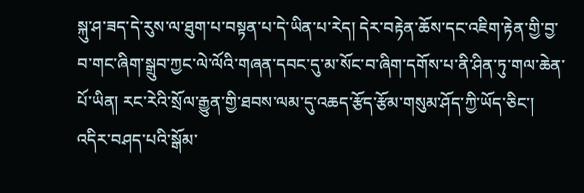སྐུ་ཤ་ཟད་དེ་རུས་ལ་ཐུག་པ་བསྟན་པ་དེ་ཡིན་པ་རེད། དེར་བརྟེན་ཆོས་དང་འཇིག་རྟེན་གྱི་བྱ་བ་གང་ཞིག་སྒྲུབ་ཀྱང་ལེ་ལོའི་གཞན་དབང་དུ་མ་སོང་བ་ཞིག་དགོས་པ་ནི་ཤིན་ཏུ་གལ་ཆེན་པོ་ཡིན། རང་རེའི་སྲོལ་རྒྱུན་གྱི་ཐབས་ལམ་དུ་འཆད་རྩོད་རྩོམ་གསུམ་ཤོད་ཀྱི་ཡོད་ཅིང་། འདིར་བཤད་པའི་སྒོམ་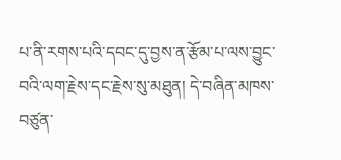པ་ནི་རགས་པའི་དབང་དུ་བྱས་ན་རྩོམ་པ་ལས་བྱུང་བའི་ལག་རྗེས་དང་རྗེས་སུ་མཐུན། དེ་བཞིན་མཁས་བཙུན་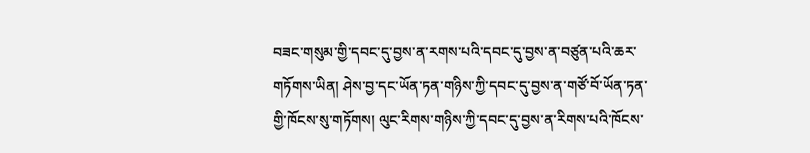བཟང་གསུམ་གྱི་དབང་དུ་བྱས་ན་རགས་པའི་དབང་དུ་བྱས་ན་བཙུན་པའི་ཆར་གཏོགས་ཡིན། ཤེས་བྱ་དང་ཡོན་ཏན་གཉིས་ཀྱི་དབང་དུ་བྱས་ན་གཙོ་བོ་ཡོན་ཏན་གྱི་ཁོངས་སུ་གཏོགས། ལུང་རིགས་གཉིས་ཀྱི་དབང་དུ་བྱས་ན་རིགས་པའི་ཁོངས་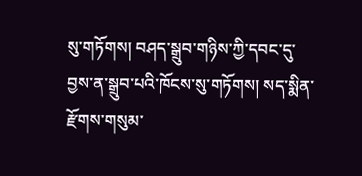སུ་གཏོགས། བཤད་སྒྲུབ་གཉིས་ཀྱི་དབང་དུ་བྱས་ན་སྒྲུབ་པའི་ཁོངས་སུ་གཏོགས། སད་སྨིན་རྫོགས་གསུམ་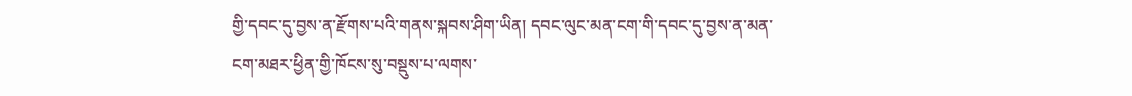གྱི་དབང་དུ་བྱས་ན་རྫོགས་པའི་གནས་སྐབས་ཤིག་ཡིན། དབང་ལུང་མན་ངག་གི་དབང་དུ་བྱས་ན་མན་ངག་མཐར་ཕྱིན་གྱི་ཁོངས་སུ་བསྡུས་པ་ལགས་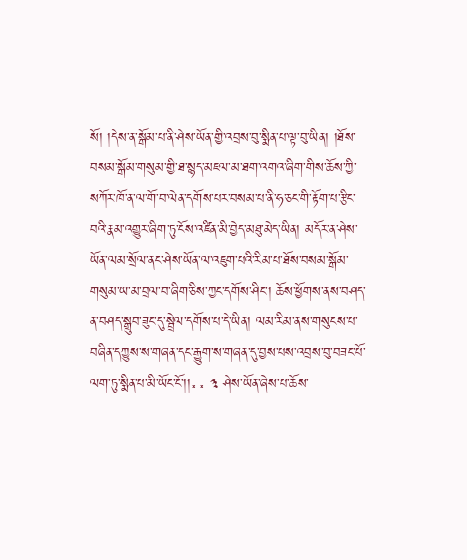སོ། །དེས་ན་སྒོམ་པ་ནི་ཤེས་ཡོན་གྱི་འབྲས་བུ་སྨིན་པ་ལྟ་བུ་ཡིན། །ཐོས་བསམ་སྒོམ་གསུམ་གྱི་ཐ་སྙད་མཇལ་མ་ཐག་འགའ་ཞིག་གིས་ཆོས་ཀྱི་སཀོར་ཁོ་ན་ལ་གོ་བ་ལེན་དགོས་པར་བསམ་པ་ནི་ཧ་ཅང་གི་རྟོག་པ་རྩིང་བའི་རྣམ་འགྱུར་ཞིག་ཏུ་ངོས་འཛིན་མི་བྱེད་མཐུ་མེད་ཡིན། མདོར་ན་ཤེས་ཡོན་ལམ་སྲོལ་ནང་ཤེས་ཡོན་ལ་འཇུག་པའི་རིམ་པ་ཐོས་བསམ་སྒོམ་གསུམ་ཡ་མ་བྲལ་བ་ཞིག་ཅིས་ཀྱང་དགོས་ཤིང་། ཆོས་ཕྱོགས་ནས་བཤད་ན་བཤད་སྒྲུབ་ཟུང་དུ་སྦྲེལ་དགོས་པ་དེ་ཡིན། ལམ་རིམ་ནས་གསུངས་པ་བཞིན་དཀྱུས་ས་གཞན་དང་རྒྱུག་ས་གཞན་དུ་བྱས་པས་འབྲས་བུ་བཟང་པོ་ལག་ཏུ་སྨིན་པ་མི་ཡོང་ངོ་།།༝༝ ༣ ཤེས་ཡོན་ཞེས་པ་ཆོས་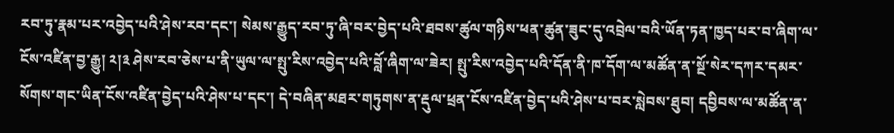རབ་ཏུ་རྣམ་པར་འབྱེད་པའི་ཤེས་རབ་དང་། སེམས་རྒྱུད་རབ་ཏུ་ཞི་བར་བྱེད་པའི་ཐབས་ཚུལ་གཉིས་ཕན་ཚུན་ཟུང་དུ་འབྲེལ་བའི་ཡོན་ཏན་ཁྱད་པར་བ་ཞིག་ལ་ངོས་འཛིན་བྱ་རྒྱུ། ༢།༣ ཤེས་རབ་ཅེས་པ་ནི་ཡུལ་ལ་སྤུ་རིས་འབྱེད་པའི་བློ་ཞིག་ལ་ཟེར། སྤུ་རིས་འབྱེད་པའི་དོན་ནི་ཁ་དོག་ལ་མཚོན་ན་སྔོ་སེར་དཀར་དམར་སོགས་གང་ཡིན་ངོས་འཛིན་བྱེད་པའི་ཤེས་པ་དང་། དེ་བཞིན་མཐར་གཏུགས་ན་རྡུལ་ཕྲན་ངོས་འཛིན་བྱེད་པའི་ཤེས་པ་བར་སླེབས་ཐུབ། དབྱིབས་ལ་མཚོན་ན་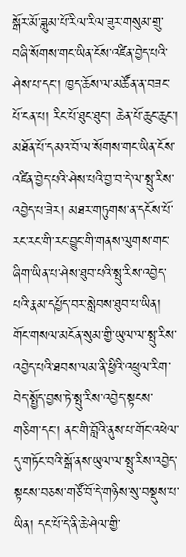སྒོར་མོ་ཟླུམ་པོ་རིལ་རིལ་ཟུར་གསུམ་གྲུ་བཞི་སོགས་གང་ཡིན་ངོས་འཛིན་བྱེད་པའི་ཤེས་པ་དང་། ཁྱད་ཆོས་ལ་མཚོན་ན་བཟང་པོ་ངན་པ། རིང་པོ་ཐུང་ཐུང་། ཆེན་པོ་ཆུང་ཆུང་། མཐོན་པོ་དམའ་བོ་ལ་སོགས་གང་ཡིན་ངོས་འཛིན་བྱེད་པའི་ཤེས་པའི་བྱ་བ་དེ་ལ་སྤུ་རིས་འབྱེད་པ་ཟེར། མཐར་གཏུགས་ན་དངོས་པོ་རང་རང་གི་རང་བྱུང་གི་གནས་ལུགས་གང་ཞིག་ཡིན་པ་ཤེས་ཐུབ་པའི་སྤུ་རིས་འབྱེད་པའི་རྣམ་དཔྱོད་བར་སླེབས་ཐུབ་པ་ཡིན། གོང་གསལ་མངོན་སུམ་གྱི་ཡུལ་ལ་སྤུ་རིས་འབྱེད་པའི་ཐབས་ལམ་ནི་ཕྱིའི་འཕྲུལ་རིག་བེད་སྤྱོད་བྱས་ཏེ་སྤུ་རིས་འབྱེད་སྟངས་གཅིག་དང་། ནང་གི་བློའི་ནུས་པ་གོང་འཕེལ་དུ་གཏོང་བའི་སྒོ་ནས་ཡུལ་ལ་སྤུ་རིས་འབྱེད་སྟངས་བཅས་གཙོ་བོ་དེ་གཉིས་སུ་བསྡུས་པ་ཡིན། དང་པོ་དེ་ནི་ཆེ་ཤེལ་གྱི་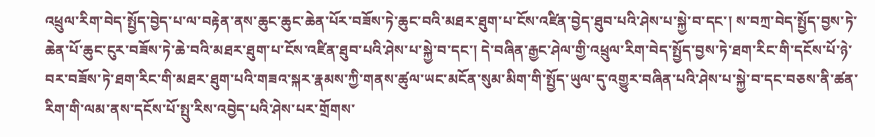འཕྲུལ་རིག་བེད་སྤྱོད་བྱེད་པ་ལ་བརྟེན་ནས་ཆུང་ཆུང་ཆེན་པོར་བཟོས་ཏེ་ཆུང་བའི་མཐར་ཐུག་པ་ངོས་འཛིན་བྱེད་ཐུབ་པའི་ཤེས་པ་སྐྱེ་བ་དང་། ས་བཀྲ་བེད་སྤྱོད་བྱས་ཏེ་ཆེན་པོ་ཆུང་ངུར་བཟོས་ཏེ་ཆེ་བའི་མཐར་ཐུག་པ་ངོས་འཛིན་ཐུབ་པའི་ཤེས་པ་སྐྱེ་བ་དང་། དེ་བཞིན་རྒྱང་ཤེལ་གྱི་འཕྲུལ་རིག་བེད་སྤྱོད་བྱས་ཏེ་ཐག་རིང་གི་དངོས་པོ་ཉེ་བར་བཟོས་ཏེ་ཐག་རིང་གི་མཐར་ཐུག་པའི་གཟའ་སྐར་རྣམས་ཀྱི་གནས་ཚུལ་ཡང་མངོན་སུམ་མིག་གི་སྤྱོད་ཡུལ་དུ་འགྱུར་བཞིན་པའི་ཤེས་པ་སྐྱེ་བ་དང་བཅས་ནི་ཚན་རིག་གི་ལམ་ནས་དངོས་པོ་སྤུ་རིས་འབྱེད་པའི་ཤེས་པར་གྲོགས་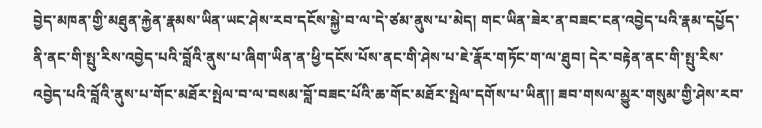བྱེད་མཁན་གྱི་མཐུན་རྐྱེན་རྣམས་ཡིན་ཡང་ཤེས་རབ་དངོས་སྐྱེ་བ་ལ་དེ་ཙམ་ནུས་པ་མེད། གང་ཡིན་ཟེར་ན་བཟང་ངན་འབྱེད་པའི་རྣམ་དཔྱོད་ནི་ནང་གི་སྤུ་རིས་འབྱེད་པའི་བློའི་ནུས་པ་ཞིག་ཡིན་ན་ཕྱི་དངོས་པོས་ནང་གི་ཤེས་པ་ཇེ་རྣོར་གཏོང་ག་ལ་ཐུབ། དེར་བརྟེན་ནང་གི་སྤུ་རིས་འབྱེད་པའི་བློའི་ནུས་པ་གོང་མཐོར་སྤེལ་བ་ལ་བསམ་བློ་བཟང་པོའི་ཆ་གོང་མཐོར་སྤེལ་དགོས་པ་ཡིན།། ཟབ་གསལ་མྱུར་གསུམ་གྱི་ཤེས་རབ་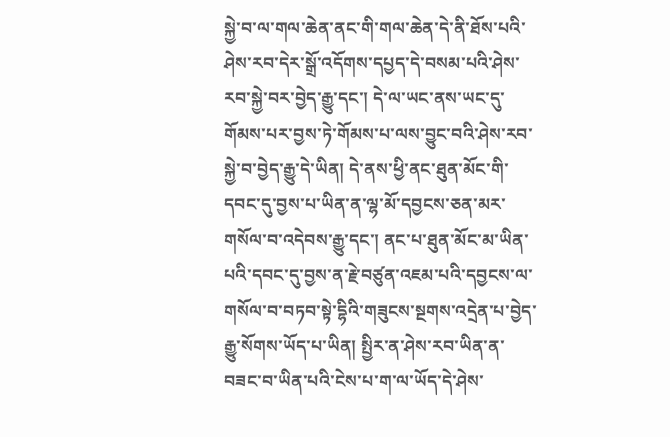སྐྱེ་བ་ལ་གལ་ཆེན་ནང་གི་གལ་ཆེན་དེ་ནི་ཐོས་པའི་ཤེས་རབ་དེར་སྒྲོ་འདོགས་དཔྱད་དེ་བསམ་པའི་ཤེས་རབ་སྐྱེ་བར་བྱེད་རྒྱུ་དང་། དེ་ལ་ཡང་ནས་ཡང་དུ་གོམས་པར་བྱས་ཏེ་གོམས་པ་ལས་བྱུང་བའི་ཤེས་རབ་སྐྱེ་བ་བྱེད་རྒྱུ་དེ་ཡིན། དེ་ནས་ཕྱི་ནང་ཐུན་མོང་གི་དབང་དུ་བྱས་པ་ཡིན་ན་ལྷ་མོ་དབྱངས་ཅན་མར་གསོལ་བ་འདེབས་རྒྱུ་དང་། ནང་པ་ཐུན་མོང་མ་ཡིན་པའི་དབང་དུ་བྱས་ན་རྗེ་བཙུན་འཇམ་པའི་དབྱངས་ལ་གསོལ་བ་བཏབ་སྟེ་དྷིའི་གཟུངས་སྔགས་འདྲེན་པ་བྱེད་རྒྱུ་སོགས་ཡོད་པ་ཡིན། སྤྱིར་ན་ཤེས་རབ་ཡིན་ན་བཟང་བ་ཡིན་པའི་ངེས་པ་ག་ལ་ཡོད་དེ་ཤེས་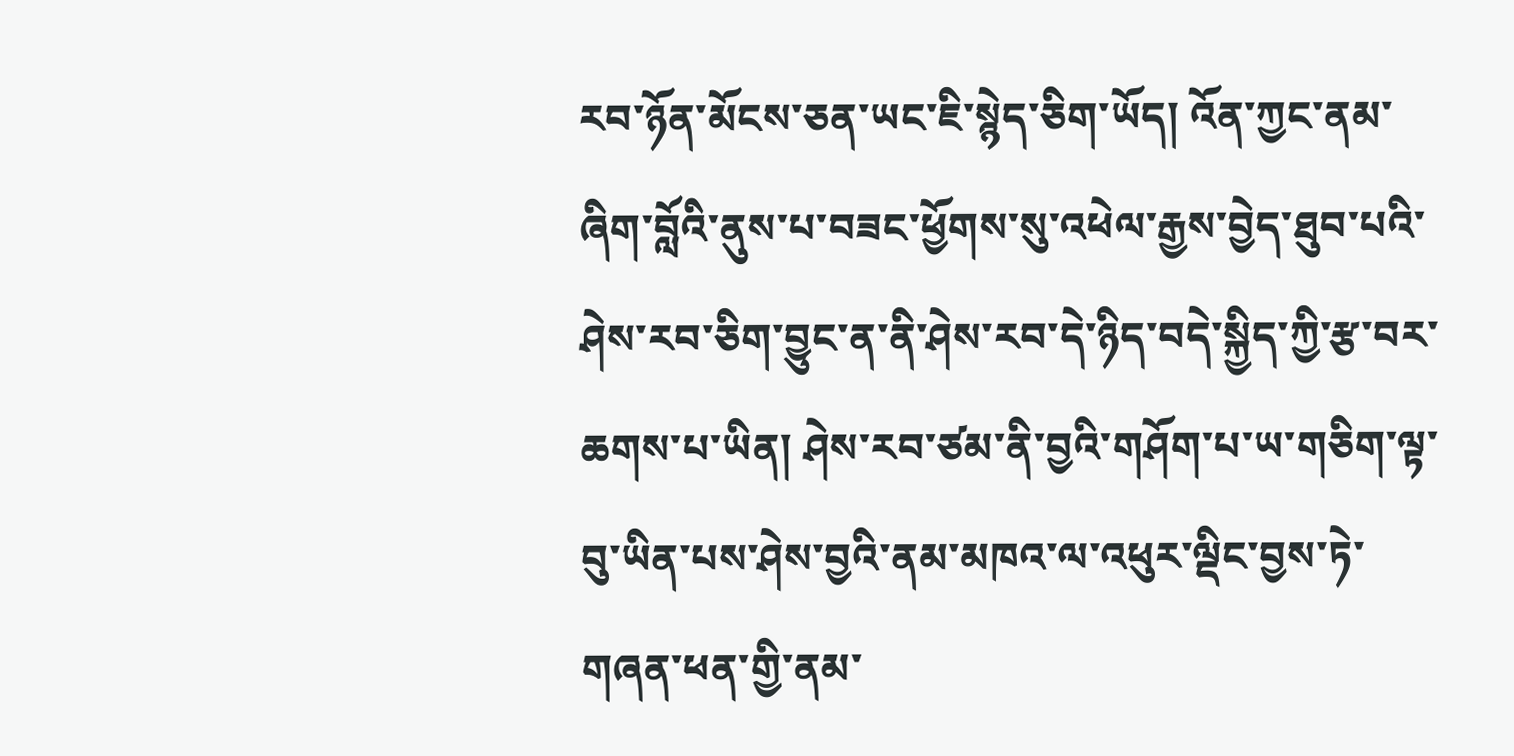རབ་ཉོན་མོངས་ཅན་ཡང་ཇི་སྙེད་ཅིག་ཡོད། འོན་ཀྱང་ནམ་ཞིག་བློའི་ནུས་པ་བཟང་ཕྱོགས་སུ་འཕེལ་རྒྱས་བྱེད་ཐུབ་པའི་ཤེས་རབ་ཅིག་བྱུང་ན་ནི་ཤེས་རབ་དེ་ཉིད་བདེ་སྐྱིད་ཀྱི་རྩ་བར་ཆགས་པ་ཡིན། ཤེས་རབ་ཙམ་ནི་བྱའི་གཤོག་པ་ཡ་གཅིག་ལྟ་བུ་ཡིན་པས་ཤེས་བྱའི་ནམ་མཁའ་ལ་འཕུར་ལྡིང་བྱས་ཏེ་གཞན་ཕན་གྱི་ནམ་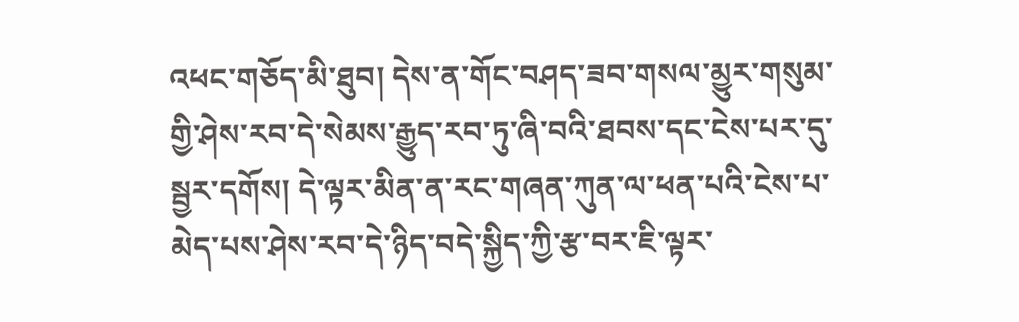འཕང་གཅོད་མི་ཐུབ། དེས་ན་གོང་བཤད་ཟབ་གསལ་མྱུར་གསུམ་གྱི་ཤེས་རབ་དེ་སེམས་རྒྱུད་རབ་ཏུ་ཞི་བའི་ཐབས་དང་ངེས་པར་དུ་སྦྱར་དགོས། དེ་ལྟར་མིན་ན་རང་གཞན་ཀུན་ལ་ཕན་པའི་ངེས་པ་མེད་པས་ཤེས་རབ་དེ་ཉིད་བདེ་སྐྱིད་ཀྱི་རྩ་བར་ཇི་ལྟར་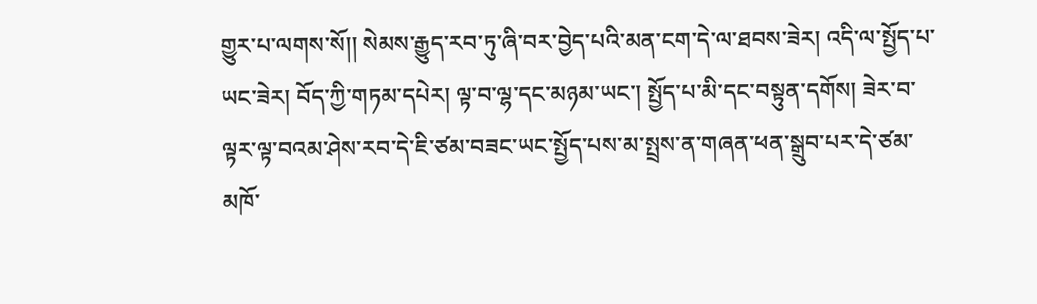གྱུར་པ་ལགས་སོ།། སེམས་རྒྱུད་རབ་ཏུ་ཞི་བར་བྱེད་པའི་མན་ངག་དེ་ལ་ཐབས་ཟེར། འདི་ལ་སྤྱོད་པ་ཡང་ཟེར། བོད་ཀྱི་གཏམ་དཔེར། ལྟ་བ་ལྷ་དང་མཉམ་ཡང་། སྤྱོད་པ་མི་དང་བསྟུན་དགོས། ཟེར་བ་ལྟར་ལྟ་བའམ་ཤེས་རབ་དེ་ཇི་ཙམ་བཟང་ཡང་སྤྱོད་པས་མ་སྤྲས་ན་གཞན་ཕན་སྒྲུབ་པར་དེ་ཙམ་མཁོ་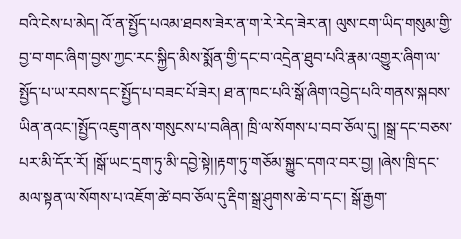བའི་ངེས་པ་མེད། འོ་ན་སྤྱོད་པའམ་ཐབས་ཟེར་ན་ག་རེ་རེད་ཟེར་ན། ལུས་ངག་ཡིད་གསུམ་གྱི་བྱ་བ་གང་ཞིག་བྱས་ཀྱང་རང་སྐྱིད་མིས་སྨོན་གྱི་དང་བ་འདྲེན་ཐུབ་པའི་རྣམ་འགྱུར་ཞིག་ལ་སྤྱོད་པ་ཡ་རབས་དང་སྤྱོད་པ་བཟང་པོ་ཟེར། ཐ་ན་ཁང་པའི་སྒོ་ཞིག་འབྱེད་པའི་གནས་སྐབས་ཡིན་ནའང་།སྤྱོད་འཇུག་ནས་གསུངས་པ་བཞིན། ཁྲི་ལ་སོགས་པ་བབ་ཅོལ་དུ། །སྒྲ་དང་བཅས་པར་མི་དོར་རོ། །སྒོ་ཡང་དྲག་ཏུ་མི་དབྱེ་སྟེ།།རྟག་ཏུ་གཅོམ་སྐྱུང་དགའ་བར་བྱ། །ཞེས་ཁྲི་དང་མལ་སྟན་ལ་སོགས་པ་འཇོག་ཚེ་བབ་ཅོལ་དུ་རྡིག་སྒྲ་ཤུགས་ཆེ་བ་དང་། སྒོ་རྒྱག་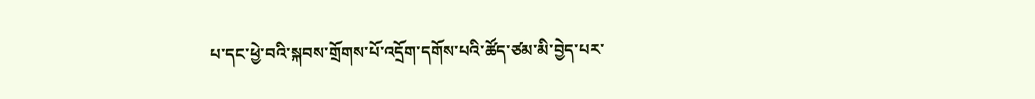པ་དང་ཕྱེ་བའི་སྐབས་གྲོགས་པོ་འདྲོག་དགོས་པའི་ཚོད་ཙམ་མི་བྱེད་པར་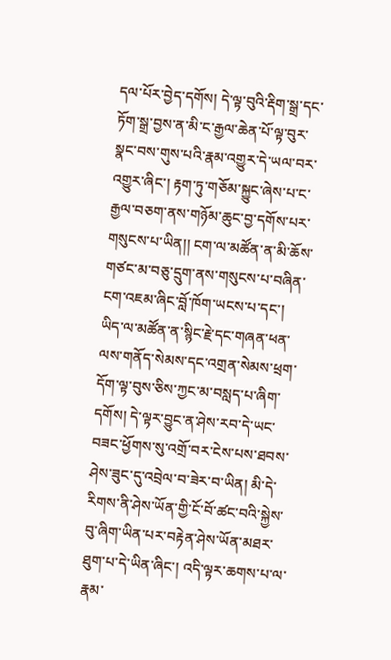དལ་པོར་བྱེད་དགོས། དེ་ལྟ་བུའི་རྡིག་སྒྲ་དང་ཏོག་སྒྲ་བྱས་ན་མི་ང་རྒྱལ་ཆེན་པོ་ལྟ་བུར་སྣང་བས་གུས་པའི་རྣམ་འགྱུར་དེ་ཡལ་བར་འགྱུར་ཞིང་། རྟག་ཏུ་གཅོམ་སྐྱུང་ཞེས་པ་ང་རྒྱལ་བཅག་ནས་གཉོམ་ཆུང་བྱ་དགོས་པར་གསུངས་པ་ཡིན།། ངག་ལ་མཚོན་ན་མི་ཆོས་གཙང་མ་བཅུ་དྲུག་ནས་གསུངས་པ་བཞིན་ངག་འཇམ་ཞིང་བློ་ཁོག་ཡངས་པ་དང་། ཡིད་ལ་མཚོན་ན་སྙིང་རྗེ་དང་གཞན་ཕན་ལས་གནོད་སེམས་དང་འགྲན་སེམས་ཕྲག་དོག་ལྟ་བུས་ཅིས་ཀྱང་མ་བསླད་པ་ཞིག་དགོས། དེ་ལྟར་བྱུང་ན་ཤེས་རབ་དེ་ཡང་བཟང་ཕྱོགས་སུ་འགྲོ་བར་ངེས་པས་ཐབས་ཤེས་ཟུང་དུ་འབྲེལ་བ་ཟེར་བ་ཡིན། མི་དེ་རིགས་ནི་ཤེས་ཡོན་གྱི་ངོ་བོ་ཚང་བའི་སྐྱེས་བུ་ཞིག་ཡིན་པར་བརྟེན་ཤེས་ཡོན་མཐར་ཐུག་པ་དེ་ཡིན་ཞིང་། འདི་ལྟར་ཆགས་པ་ལ་རྣམ་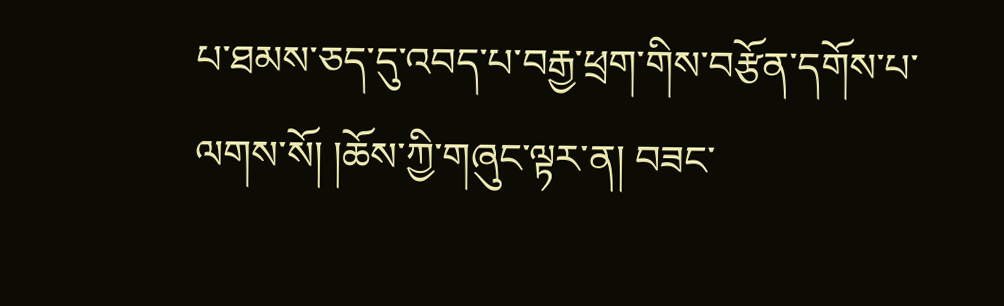པ་ཐམས་ཅད་དུ་འབད་པ་བརྒྱ་ཕྲག་གིས་བརྩོན་དགོས་པ་ལགས་སོ། །ཆོས་ཀྱི་གཞུང་ལྟར་ན། བཟང་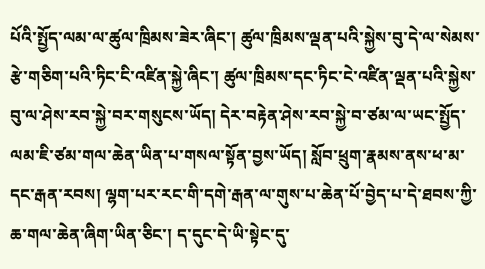པོའི་སྤྱོད་ལམ་ལ་ཚུལ་ཁྲིམས་ཟེར་ཞིང་། ཚུལ་ཁྲིམས་ལྡན་པའི་སྐྱེས་བུ་དེ་ལ་སེམས་རྩེ་གཅིག་པའི་ཏིང་ངི་འཛིན་སྐྱེ་ཞིང་། ཚུལ་ཁྲིམས་དང་ཏིང་ངེ་འཛིན་ལྡན་པའི་སྐྱེས་བུ་ལ་ཤེས་རབ་སྐྱེ་བར་གསུངས་ཡོད། དེར་བརྟེན་ཤེས་རབ་སྐྱེ་བ་ཙམ་ལ་ཡང་སྤྱོད་ལམ་ཇི་ཙམ་གལ་ཆེན་ཡིན་པ་གསལ་སྟོན་བྱས་ཡོད། སློབ་ཕྲུག་རྣམས་ནས་ཕ་མ་དང་རྒན་རབས། ལྷག་པར་རང་གི་དགེ་རྒན་ལ་གུས་པ་ཆེན་པོ་བྱེད་པ་དེ་ཐབས་ཀྱི་ཆ་གལ་ཆེན་ཞིག་ཡིན་ཅིང་། ད་དུང་དེ་ཡི་སྟེང་དུ་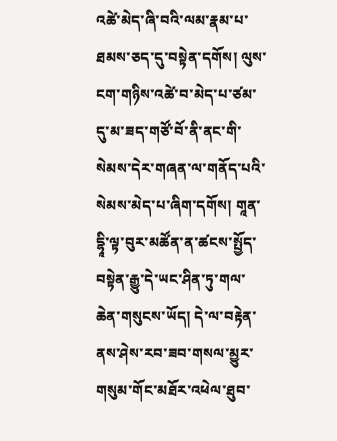འཚེ་མེད་ཞི་བའི་ལམ་རྣམ་པ་ཐམས་ཅད་དུ་བསྟེན་དགོས། ལུས་ངག་གཉིས་འཚེ་བ་མེད་པ་ཙམ་དུ་མ་ཟད་གཙོ་བོ་ནི་ནང་གི་སེམས་དེར་གཞན་ལ་གནོད་པའི་སེམས་མེད་པ་ཞིག་དགོས། གཱན་དྷཱི་ལྟ་བུར་མཚོན་ན་ཚངས་སྤྱོད་བསྟེན་རྒྱུ་དེ་ཡང་ཤིན་ཏུ་གལ་ཆེན་གསུངས་ཡོད། དེ་ལ་བརྟེན་ནས་ཤེས་རབ་ཟབ་གསལ་མྱུར་གསུམ་གོང་མཐོར་འཕེལ་ཐུབ་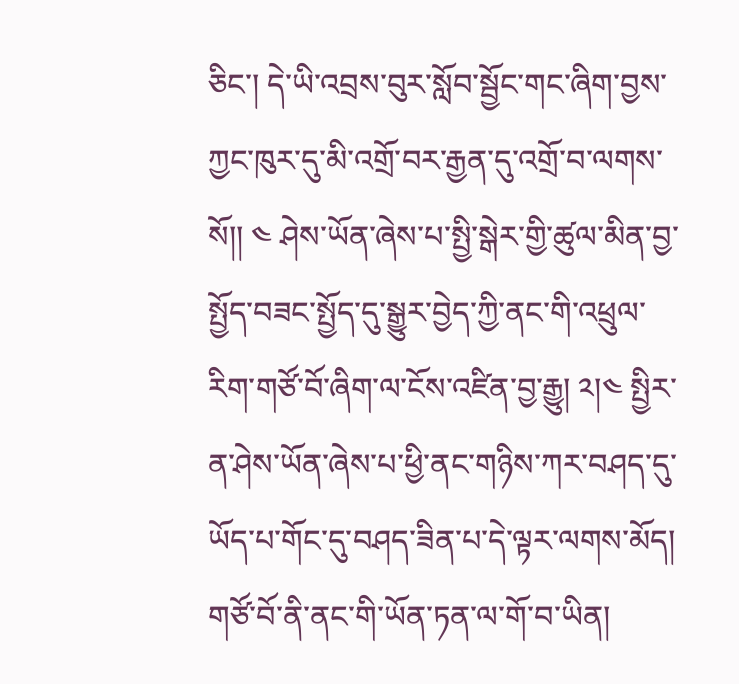ཅིང་། དེ་ཡི་འབྲས་བུར་སློབ་སྦྱོང་གང་ཞིག་བྱས་ཀྱང་ཁུར་དུ་མི་འགྲོ་བར་རྒྱན་དུ་འགྲོ་བ་ལགས་སོ།། ༤ ཤེས་ཡོན་ཞེས་པ་སྤྱི་སྒེར་གྱི་ཚུལ་མིན་བྱ་སྤྱོད་བཟང་སྤྱོད་དུ་སྒྱུར་བྱེད་ཀྱི་ནང་གི་འཕྲུལ་རིག་གཙོ་བོ་ཞིག་ལ་ངོས་འཛིན་བྱ་རྒྱུ། ༢།༤ སྤྱིར་ན་ཤེས་ཡོན་ཞེས་པ་ཕྱི་ནང་གཉིས་ཀར་བཤད་དུ་ཡོད་པ་གོང་དུ་བཤད་ཟིན་པ་དེ་ལྟར་ལགས་མོད། གཙོ་བོ་ནི་ནང་གི་ཡོན་ཏན་ལ་གོ་བ་ཡིན།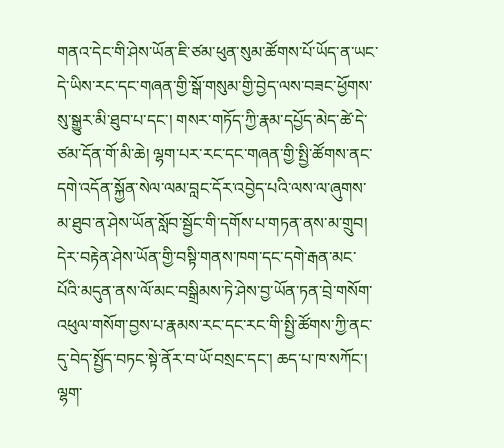གནའ་དེང་གི་ཤེས་ཡོན་ཇི་ཙམ་ཕུན་སུམ་ཚོགས་པོ་ཡོད་ན་ཡང་དེ་ཡིས་རང་དང་གཞན་གྱི་སྒོ་གསུམ་གྱི་བྱེད་ལས་བཟང་ཕྱོགས་སུ་སྒྱུར་མི་ཐུབ་པ་དང་། གསར་གཏོད་ཀྱི་རྣམ་དཔྱོད་མེད་ཚེ་དེ་ཙམ་དོན་གོ་མི་ཆེ། ལྷག་པར་རང་དང་གཞན་གྱི་སྤྱི་ཚོགས་ནང་དགེ་འདོན་སྐྱོན་སེལ་ལམ་བླང་དོར་འབྱེད་པའི་ལས་ལ་ཞུགས་མ་ཐུབ་ན་ཤེས་ཡོན་སློབ་སྦྱོང་གི་དགོས་པ་གཏན་ནས་མ་གྲུབ། དེར་བརྟེན་ཤེས་ཡོན་གྱི་བསྟི་གནས་ཁག་དང་དགེ་རྒན་མང་པོའི་མདུན་ནས་ལོ་མང་བསྒྲིམས་ཏེ་ཤེས་བྱ་ཡོན་ཏན་བྲེ་གསོག་འཕུལ་གསོག་བྱས་པ་རྣམས་རང་དང་རང་གི་སྤྱི་ཚོགས་ཀྱི་ནང་དུ་བེད་སྤྱོད་བཏང་སྟེ་ནོར་བ་ཡོ་བསྲང་དང་། ཆད་པ་ཁ་སཀོང་། ལྷག་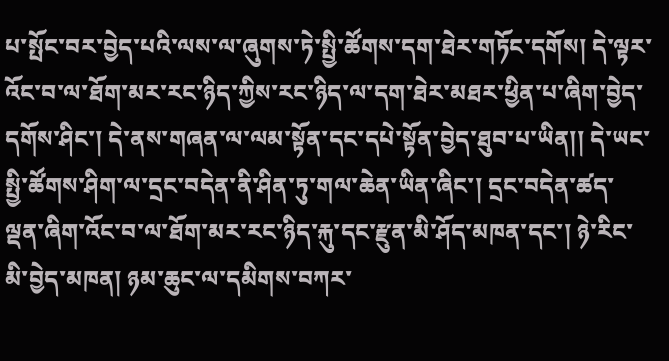པ་སྤོང་བར་བྱེད་པའི་ལས་ལ་ཞུགས་ཏེ་སྤྱི་ཚོགས་དག་ཐེར་གཏོང་དགོས། དེ་ལྟར་འོང་བ་ལ་ཐོག་མར་རང་ཉིད་ཀྱིས་རང་ཉིད་ལ་དག་ཐེར་མཐར་ཕྱིན་པ་ཞིག་བྱེད་དགོས་ཤིང་། དེ་ནས་གཞན་ལ་ལམ་སྟོན་དང་དཔེ་སྟོན་བྱེད་ཐུབ་པ་ཡིན།། དེ་ཡང་སྤྱི་ཚོགས་ཤིག་ལ་དྲང་བདེན་ནི་ཤིན་ཏུ་གལ་ཆེན་ཡིན་ཞིང་། དྲང་བདེན་ཚད་ལྡན་ཞིག་འོང་བ་ལ་ཐོག་མར་རང་ཉིད་རྐུ་དང་རྫུན་མི་ཤོད་མཁན་དང་། ཉེ་རིང་མི་བྱེད་མཁན། ཉམ་ཆུང་ལ་དམིགས་བཀར་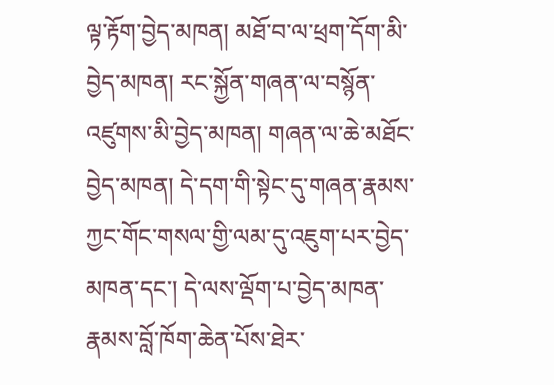ལྟ་རྟོག་བྱེད་མཁན། མཐོ་བ་ལ་ཕྲག་དོག་མི་བྱེད་མཁན། རང་སྐྱོན་གཞན་ལ་བསྙོན་འཛུགས་མི་བྱེད་མཁན། གཞན་ལ་ཆེ་མཐོང་བྱེད་མཁན། དེ་དག་གི་སྟེང་དུ་གཞན་རྣམས་ཀྱང་གོང་གསལ་གྱི་ལམ་དུ་འཇུག་པར་བྱེད་མཁན་དང་། དེ་ལས་ལྡོག་པ་བྱེད་མཁན་རྣམས་བློ་ཁོག་ཆེན་པོས་ཐེར་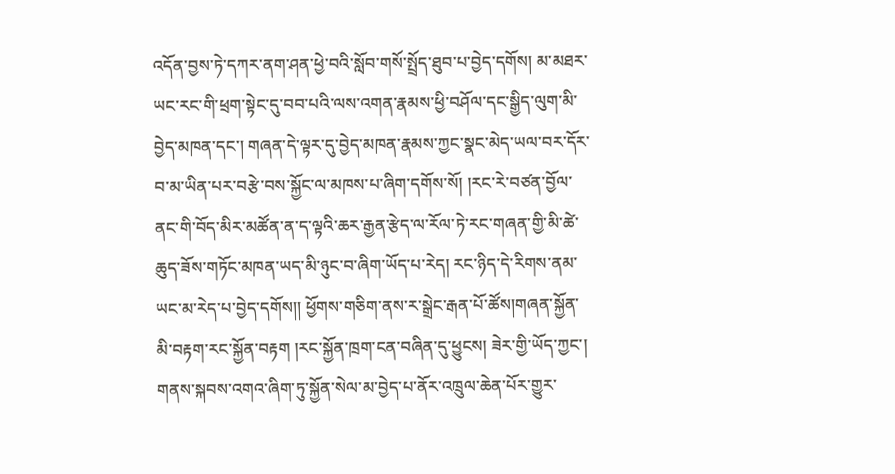འདོན་བྱས་ཏེ་དཀར་ནག་ཤན་ཕྱེ་བའི་སློབ་གསོ་སྤྲོད་ཐུབ་པ་བྱེད་དགོས། མ་མཐར་ཡང་རང་གི་ཕྲག་སྟེང་དུ་བབ་པའི་ལས་འགན་རྣམས་ཕྱི་བཤོལ་དང་སྒྱིད་ལུག་མི་བྱེད་མཁན་དང་། གཞན་དེ་ལྟར་དུ་བྱེད་མཁན་རྣམས་ཀྱང་སྣང་མེད་ཡལ་བར་དོར་བ་མ་ཡིན་པར་བརྩེ་བས་སྐྱོང་ལ་མཁས་པ་ཞིག་དགོས་སོ། །རང་རེ་བཙན་བྱོལ་ནང་གི་བོད་མིར་མཚོན་ན་ད་ལྟའི་ཆར་རྒྱན་རྩེད་ལ་རོལ་ཏེ་རང་གཞན་གྱི་མི་ཚེ་ཆུད་ཟོས་གཏོང་མཁན་ཡད་མི་ཉུང་བ་ཞིག་ཡོད་པ་རེད། རང་ཉིད་དེ་རིགས་ནམ་ཡང་མ་རེད་པ་བྱེད་དགོས།། ཕྱོགས་གཅིག་ནས་ར་སྒྲེང་རྒན་པོ་ཚོས།གཞན་སྐྱོན་མི་བརྟག་རང་སྐྱོན་བརྟག །རང་སྐྱོན་ཁྲག་ངན་བཞིན་དུ་ཕྱུངས། ཟེར་གྱི་ཡོད་ཀྱང་། གནས་སྐབས་འགའ་ཞིག་ཏུ་སྐྱོན་སེལ་མ་བྱེད་པ་ནོར་འཁྲུལ་ཆེན་པོར་གྱུར་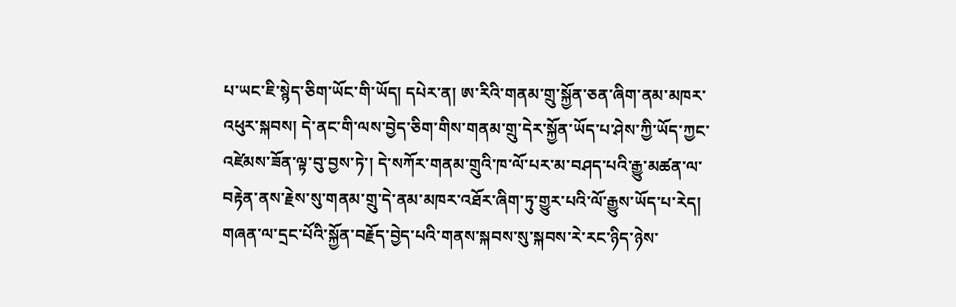པ་ཡང་ཇི་སྙེད་ཅིག་ཡོང་གི་ཡོད། དཔེར་ན། ཨ་རིའི་གནམ་གྲུ་སྐྱོན་ཅན་ཞིག་ནམ་མཁར་འཕུར་སྐབས། དེ་ནང་གི་ལས་བྱེད་ཅིག་གིས་གནམ་གྲུ་དེར་སྐྱོན་ཡོད་པ་ཤེས་ཀྱི་ཡོད་ཀྱང་འཛེམས་ཟོན་ལྟ་བུ་བྱས་ཏེ་། དེ་སཀོར་གནམ་གྲུའི་ཁ་ལོ་པར་མ་བཤད་པའི་རྒྱུ་མཚན་ལ་བརྟེན་ནས་རྗེས་སུ་གནམ་གྲུ་དེ་ནམ་མཁར་འཐོར་ཞིག་ཏུ་གྱུར་པའི་ལོ་རྒྱུས་ཡོད་པ་རེད། གཞན་ལ་དྲང་པོའི་སྐྱོན་བརྗོད་བྱེད་པའི་གནས་སྐབས་སུ་སྐབས་རེ་རང་ཉིད་ཉེས་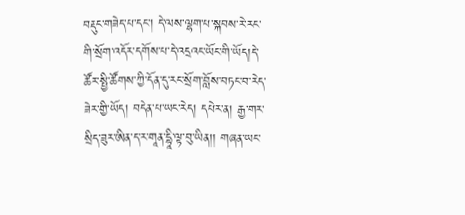བརྡུང་གཟེད་པ་དང་། དེ་ལས་ལྷག་པ་སྐབས་རེ་རང་གི་སྲོག་འདོར་དགོས་པ་དེ་འདྲའང་ཡོང་གི་ཡོད།དེ་ཚོར་སྤྱི་ཚོགས་ཀྱི་དོན་དུ་རང་སྲོག་བློས་བཏང་བ་རེད་ཟེར་གྱི་ཡོད། བདེན་པ་ཡང་རེད། དཔེར་ན། རྒྱ་གར་སྲིད་ཟུར་ཨིན་ད་ར་གཱན་དྷཱི་ལྟ་བུ་ཡིན།། གཞན་ཡང་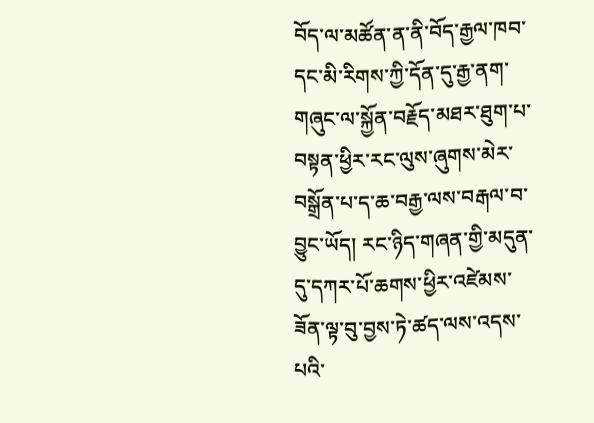བོད་ལ་མཚོན་ན་ནི་བོད་རྒྱལ་ཁབ་དང་མི་རིགས་ཀྱི་དོན་དུ་རྒྱ་ནག་གཞུང་ལ་སྐྱོན་བརྗོད་མཐར་ཐུག་པ་བསྟན་ཕྱིར་རང་ལུས་ཞུགས་མེར་བསྒྲོན་པ་ད་ཆ་བརྒྱ་ལས་བརྒལ་བ་བྱུང་ཡོད། རང་ཉིད་གཞན་གྱི་མདུན་དུ་དཀར་པོ་ཆགས་ཕྱིར་འཛེམས་ཟོན་ལྟ་བུ་བྱས་ཏེ་ཚད་ལས་འདས་པའི་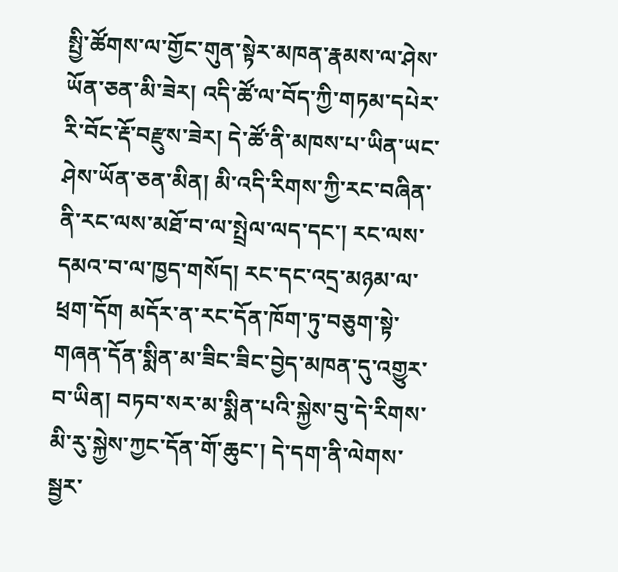སྤྱི་ཚོགས་ལ་གྱོང་གུན་སྟེར་མཁན་རྣམས་ལ་ཤེས་ཡོན་ཅན་མི་ཟེར། འདི་ཚོ་ལ་བོད་ཀྱི་གཏམ་དཔེར་རི་བོང་རྡོ་བརྫུས་ཟེར། དེ་ཚོ་ནི་མཁས་པ་ཡིན་ཡང་ཤེས་ཡོན་ཅན་མིན། མི་འདི་རིགས་ཀྱི་རང་བཞིན་ནི་རང་ལས་མཐོ་བ་ལ་སྤྲེལ་ལད་དང་། རང་ལས་དམའ་བ་ལ་ཁྱད་གསོད། རང་དང་འདྲ་མཉམ་ལ་ཕྲག་དོག མདོར་ན་རང་དོན་ཁོག་ཏུ་བཅུག་སྟེ་གཞན་དོན་སྨིན་མ་ཟིང་ཟིང་བྱེད་མཁན་དུ་འགྱུར་བ་ཡིན། བཏབ་སར་མ་སྨིན་པའི་སྐྱེས་བུ་དེ་རིགས་མི་རུ་སྐྱེས་ཀྱང་དོན་གོ་ཆུང་། དེ་དག་ནི་ལེགས་སྦྱར་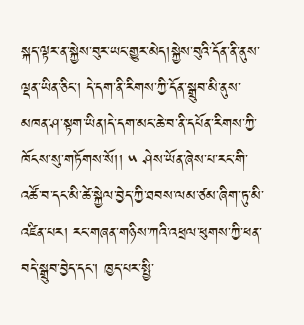སྐད་ལྟར་ན་སྐྱེས་བུར་ཡང་གྱུར་མེད།སྐྱེས་བུའི་དོན་ནི་ནུས་ལྡན་ཡིན་ཅིང་། དེ་དག་ནི་རིགས་ཀྱི་དོན་སྒྲུབ་མི་ནུས་མཁན་ཤ་སྟག་ཡིན།དེ་དག་མང་ཆེ་བ་ནི་དཔོན་རིགས་ཀྱི་ཁོངས་སུ་གཏོགས་སོ།། ༥ ཤེས་ཡོན་ཞེས་པ་རང་གི་འཚོ་བ་དང་མི་ཚེ་སྐྱེལ་བྱེད་ཀྱི་ཐབས་ལམ་ཙམ་ཞིག་ཏུ་མི་འཛིན་པར། རང་གཞན་གཉིས་ཀའི་འཕྲལ་ཕུགས་ཀྱི་ཕན་བདེ་སྒྲུབ་བྱེད་དང་། ཁྱད་པར་སྤྱི་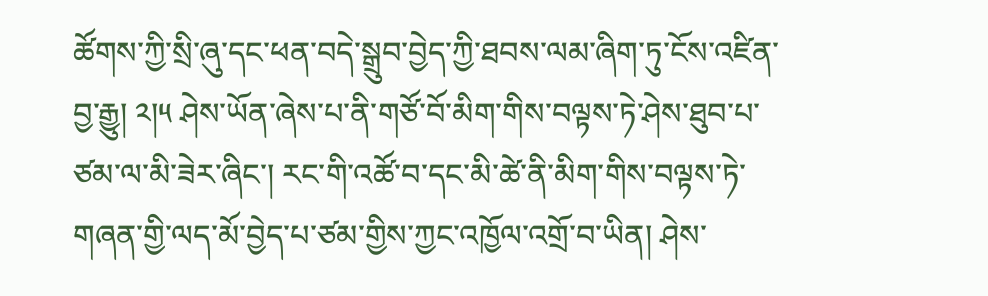ཚོགས་ཀྱི་སྲི་ཞུ་དང་ཕན་བདེ་སྒྲུབ་བྱེད་ཀྱི་ཐབས་ལམ་ཞིག་ཏུ་ངོས་འཛིན་བྱ་རྒྱུ། ༢།༥ ཤེས་ཡོན་ཞེས་པ་ནི་གཙོ་བོ་མིག་གིས་བལྟས་ཏེ་ཤེས་ཐུབ་པ་ཙམ་ལ་མི་ཟེར་ཞིང་། རང་གི་འཚོ་བ་དང་མི་ཚེ་ནི་མིག་གིས་བལྟས་ཏེ་གཞན་གྱི་ལད་མོ་བྱེད་པ་ཙམ་གྱིས་ཀྱང་འཁྱོལ་འགྲོ་བ་ཡིན། ཤེས་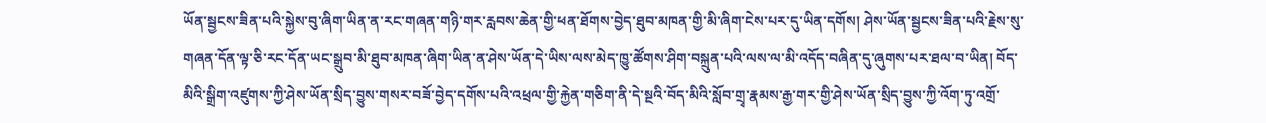ཡོན་སྦྱངས་ཟིན་པའི་སྐྱེས་བུ་ཞིག་ཡིན་ན་རང་གཞན་གཉི་གར་རླབས་ཆེན་གྱི་ཕན་ཐོགས་བྱེད་ཐུབ་མཁན་གྱི་མི་ཞིག་ངེས་པར་དུ་ཡིན་དགོས། ཤེས་ཡོན་སྦྱངས་ཟིན་པའི་རྗེས་སུ་གཞན་དོན་ལྟ་ཅི་རང་དོན་ཡང་སྒྲུབ་མི་ཐུབ་མཁན་ཞིག་ཡིན་ན་ཤེས་ཡོན་དེ་ཡིས་ལས་མེད་ཁྱུ་ཚོགས་ཤིག་བསྐྲུན་པའི་ལས་ལ་མི་འདོད་བཞིན་དུ་ཞུགས་པར་ཐལ་བ་ཡིན། བོད་མིའི་སྒྲིག་འཛུགས་ཀྱི་ཤེས་ཡོན་སྲིད་བྱུས་གསར་བཟོ་བྱེད་དགོས་པའི་འཕྲལ་གྱི་རྐྱེན་གཅིག་ནི་དེ་སྔའི་བོད་མིའི་སློབ་གྲྭ་རྣམས་རྒྱ་གར་གྱི་ཤེས་ཡོན་སྲིད་བྱུས་ཀྱི་འོག་ཏུ་འགྲོ་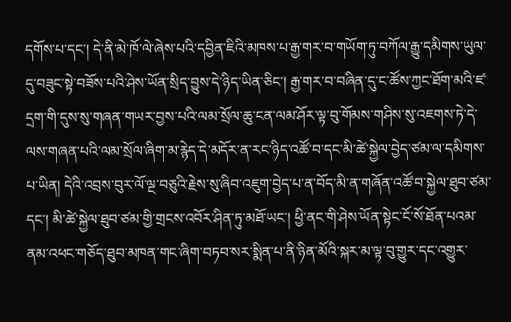དགོས་པ་དང་། དེ་ནི་མེ་ཁོ་ལེ་ཞེས་པའི་དབྱིན་ཇིའི་མཁས་པ་རྒྱ་གར་བ་གཡོག་ཏུ་བཀོལ་རྒྱུ་དམིགས་ཡུལ་དུ་བཟུང་སྟེ་བཟོས་པའི་ཤེས་ཡོན་སྲིད་བྱུས་དེ་ཉིད་ཡིན་ཅིང་། རྒྱ་གར་བ་བཞིན་དུ་ང་ཚོས་ཀྱང་ཐོག་མའི་ཛ་དྲག་གི་དུས་སུ་གཞན་གཡར་བྱས་པའི་ལམ་སྲོལ་ཆུ་ངན་ལམ་ཤོར་ལྟ་བུ་གོམས་གཤིས་སུ་འཇགས་ཏེ་དེ་ལས་གཞན་པའི་ལམ་སྲོལ་ཞིག་མ་རྙེད་དེ་མདོར་ན་རང་ཉིད་འཚོ་བ་དང་མི་ཚེ་སྐྱེལ་བྱེད་ཙམ་ལ་དམིགས་པ་ཡིན། དེའི་འབྲས་བུར་ལོ་ལྔ་བཅུའི་རྗེས་སུ་ཞིབ་འཇུག་བྱེད་པ་ན་བོད་མི་ན་གཞོན་འཚོ་བ་སྐྱེལ་ཐུབ་ཙམ་དང་། མི་ཚེ་སྐྱེལ་ཐུབ་ཙམ་གྱི་གྲངས་འབོར་ཤིན་ཏུ་མཐོ་ཡང་། ཕྱི་ནང་གི་ཤེས་ཡོན་སྟེང་ངོ་སོ་ཐོན་པའམ་ནམ་འཕང་གཅོད་ཐུབ་མཁན་གང་ཞིག་བཏབ་སར་སྨིན་པ་ནི་ཉིན་མོའི་སྐར་མ་ལྟ་བུ་གྱུར་དང་འགྱུར་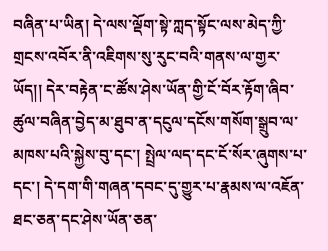བཞིན་པ་ཡིན། དེ་ལས་ལྡོག་སྟེ་ཀླད་སྟོང་ལས་མེད་ཀྱི་གྲངས་འབོར་ནི་འཇིགས་སུ་རུང་བའི་གནས་ལ་གྱར་ཡོད།། དེར་བརྟེན་ང་ཚོས་ཤེས་ཡོན་གྱི་ངོ་བོར་རྟོག་ཞིབ་ཚུལ་བཞིན་བྱེད་མ་ཐུབ་ན་དངུལ་དངོས་གསོག་སྒྲུབ་ལ་མཁས་པའི་སྐྱེས་བུ་དང་། སྤྲེལ་ལད་དང་ངོ་སོར་ཞུགས་པ་དང་། དེ་དག་གི་གཞན་དབང་དུ་གྱུར་པ་རྣམས་ལ་འཇོན་ཐང་ཅན་དང་ཤེས་ཡོན་ཅན་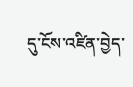དུ་ངོས་འཛིན་བྱེད་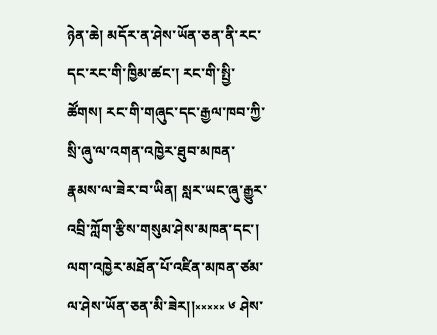ཉེན་ཆེ། མདོར་ན་ཤེས་ཡོན་ཅན་ནི་རང་དང་རང་གི་ཁྱིམ་ཚང་། རང་གི་སྤྱི་ཚོགས། རང་གི་གཞུང་དང་རྒྱལ་ཁབ་ཀྱི་སྲི་ཞུ་ལ་འགན་འཁྱེར་ཐུབ་མཁན་རྣམས་ལ་ཟེར་བ་ཡིན། སླར་ཡང་ཞུ་རྒྱུར་འབྲི་ཀློག་རྩིས་གསུམ་ཤེས་མཁན་དང་། ལག་འཁྱེར་མཐོན་པོ་འཛིན་མཁན་ཙམ་ལ་ཤེས་ཡོན་ཅན་མི་ཟེར།།༝༝༝༝༝ ༦ ཤེས་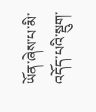ཡོན་ཞེས་པ་མི་འདོད་པའི་སྡུག་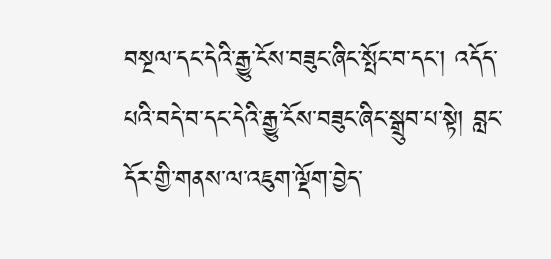བསྔལ་དང་དེའི་རྒྱུ་ངོས་བཟུང་ཞིང་སྤོང་བ་དང་། འདོད་པའི་བདེ་བ་དང་དེའི་རྒྱུ་ངོས་བཟུང་ཞིང་སྒྲུབ་པ་སྟེ། བླང་དོར་གྱི་གནས་ལ་འཇུག་ལྡོག་བྱེད་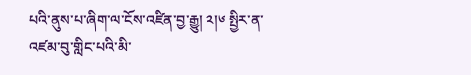པའི་ནུས་པ་ཞིག་ལ་ངོས་འཛིན་བྱ་རྒྱུ། ༢།༦ སྤྱིར་ན་འཛམ་བུ་གླིང་པའི་མི་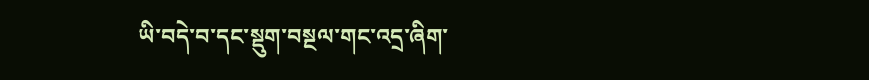ཡི་བདེ་བ་དང་སྡུག་བསྔལ་གང་འདྲ་ཞིག་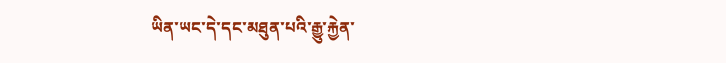ཡིན་ཡང་དེ་དང་མཐུན་པའི་རྒྱུ་རྐྱེན་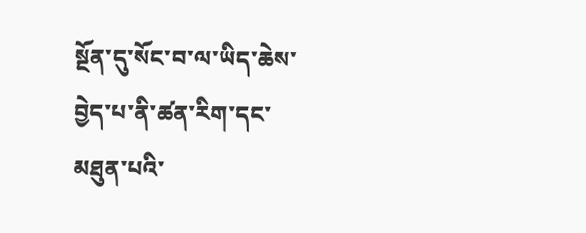སྔོན་དུ་སོང་བ་ལ་ཡིད་ཆེས་བྱེད་པ་ནི་ཚན་རིག་དང་མཐུན་པའི་